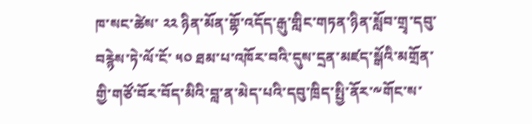ཁ་སང་ཚེས་ ༢༢ ཉིན་མོན་གྷོ་འདོད་རྒུ་གླིང་གཏན་ཉིན་སློབ་གྲྭ་དབུ་བརྙེས་ཏེ་ལོ་ངོ་ ༥༠ ཐམ་པ་འཁོར་བའི་དུས་དྲན་མཛད་སྒོའི་མགྲོན་གྱི་གཙོ་བོར་བོད་མིའི་བླ་ན་མེད་པའི་དབུ་ཁྲིད་སྤྱི་ནོར་༸གོང་ས་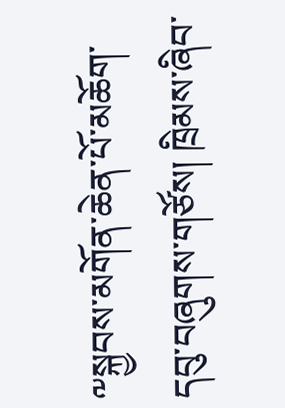༸སྐྱབས་མགོན་ཆེན་པོ་མཆོག་དབུ་བཞུགས་གཙོས། ཁྲིམས་ཞིབ་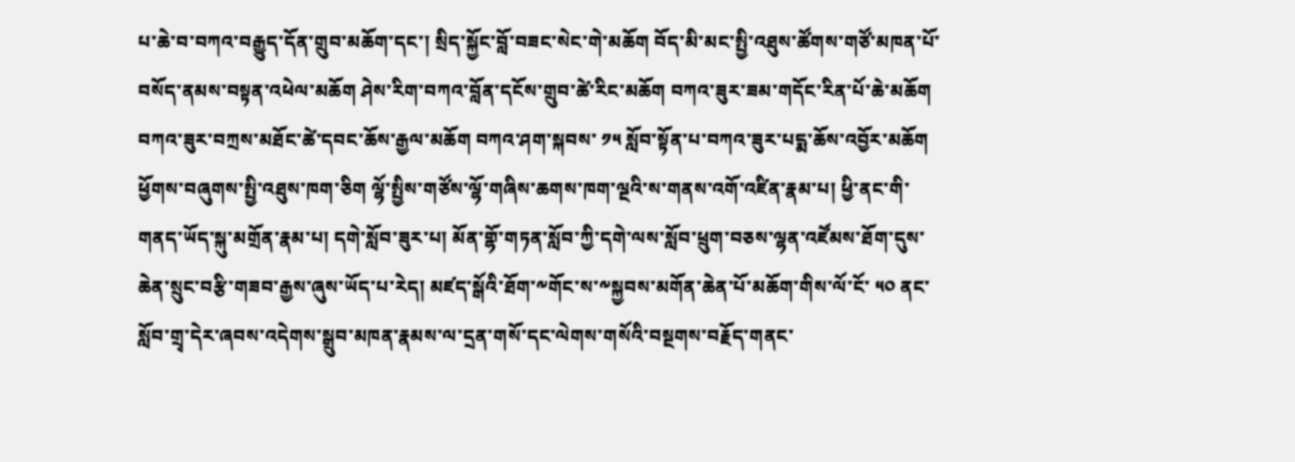པ་ཆེ་བ་བཀའ་བརྒྱུད་དོན་གྲུབ་མཆོག་དང་། སྲིད་སྐྱོང་བློ་བཟང་སེང་གེ་མཆོག བོད་མི་མང་སྤྱི་འཐུས་ཚོགས་གཙོ་མཁན་པོ་བསོད་ནམས་བསྟན་འཕེལ་མཆོག ཤེས་རིག་བཀའ་བློན་དངོས་གྲུབ་ཚེ་རིང་མཆོག བཀའ་ཟུར་ཟམ་གདོང་རིན་པོ་ཆེ་མཆོག བཀའ་ཟུར་བཀྲས་མཐོང་ཚེ་དབང་ཆོས་རྒྱལ་མཆོག བཀའ་ཤག་སྐབས་ ༡༥ སློབ་སྟོན་པ་བཀའ་ཟུར་པདྨ་ཆོས་འབྱོར་མཆོག ཕྱོགས་བཞུགས་སྤྱི་འཐུས་ཁག་ཅིག ལྷོ་སྤྱིས་གཙོས་ལྷོ་གཞིས་ཆགས་ཁག་ལྔའི་ས་གནས་འགོ་འཛིན་རྣམ་པ། ཕྱི་ནང་གི་གནད་ཡོད་སྐུ་མགྲོན་རྣམ་པ། དགེ་སློབ་ཟུར་པ། མོན་གྷོ་གཏན་སློབ་ཀྱི་དགེ་ལས་སློབ་ཕྲུག་བཅས་ལྷན་འཛོམས་ཐོག་དུས་ཆེན་སྲུང་བརྩི་གཟབ་རྒྱས་ཞུས་ཡོད་པ་རེད། མཛད་སྒོའི་ཐོག་༸གོང་ས་༸སྐྱབས་མགོན་ཆེན་པོ་མཆོག་གིས་ལོ་ངོ་ ༥༠ ནང་སློབ་གྲྭ་དེར་ཞབས་འདེགས་སྒྲུབ་མཁན་རྣམས་ལ་དྲན་གསོ་དང་ལེགས་གསོའི་བསྔགས་བརྗོད་གནང་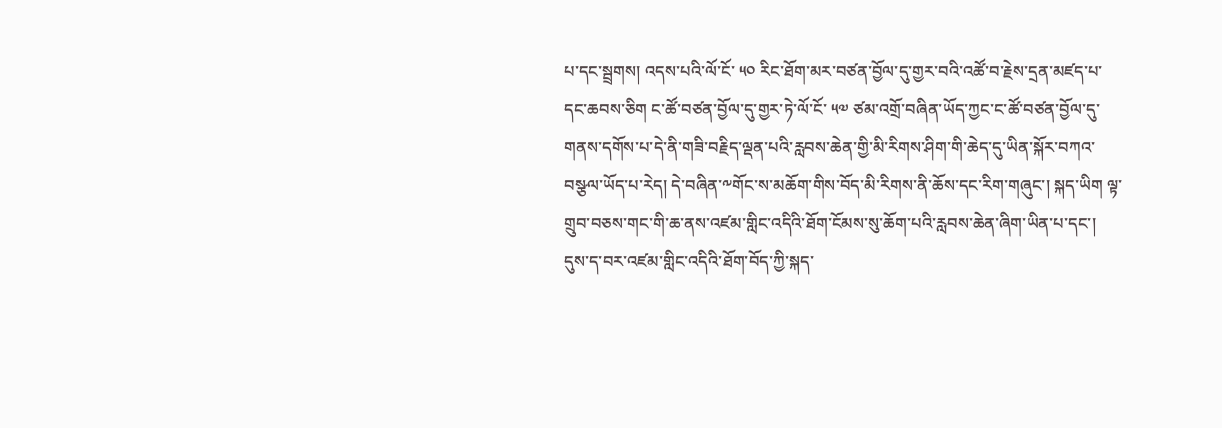པ་དང་སྦྲགས། འདས་པའི་ལོ་ངོ་ ༥༠ རིང་ཐོག་མར་བཙན་བྱོལ་དུ་གྱར་བའི་འཚོ་བ་རྗེས་དྲན་མཛད་པ་དང་ཆབས་ཅིག ང་ཚོ་བཙན་བྱོལ་དུ་གྱར་ཏེ་ལོ་ངོ་ ༥༧ ཙམ་འགྲོ་བཞིན་ཡོད་ཀྱང་ང་ཚོ་བཙན་བྱོལ་དུ་གནས་དགོས་པ་དེ་ནི་གཟི་བརྗིད་ལྡན་པའི་རླབས་ཆེན་གྱི་མི་རིགས་ཤིག་གི་ཆེད་དུ་ཡིན་སྐོར་བཀའ་བསྩལ་ཡོད་པ་རེད། དེ་བཞིན་༸གོང་ས་མཆོག་གིས་བོད་མི་རིགས་ནི་ཆོས་དང་རིག་གཞུང་། སྐད་ཡིག ལྟ་གྲུབ་བཅས་གང་གི་ཆ་ནས་འཛམ་གླིང་འདིའི་ཐོག་ངོམས་སུ་ཆོག་པའི་རླབས་ཆེན་ཞིག་ཡིན་པ་དང་། དུས་ད་བར་འཛམ་གླིང་འདིའི་ཐོག་བོད་ཀྱི་སྐད་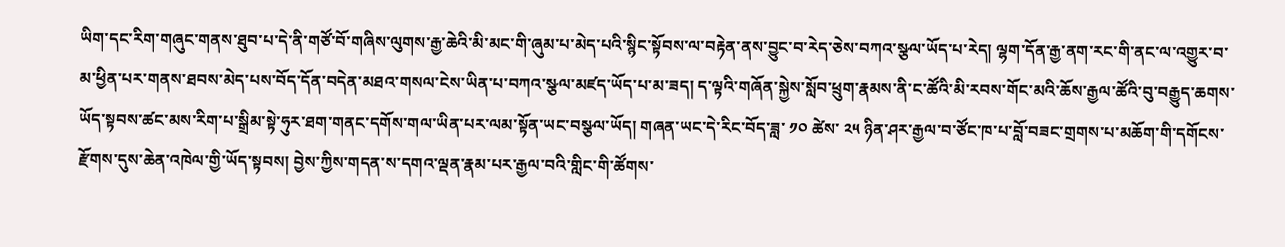ཡིག་དང་རིག་གཞུང་གནས་ཐུབ་པ་དེ་ནི་གཙོ་བོ་གཞིས་ལུགས་རྒྱ་ཆེའི་མི་མང་གི་ཞུམ་པ་མེད་པའི་སྙིང་སྟོབས་ལ་བརྟེན་ནས་བྱུང་བ་རེད་ཅེས་བཀའ་སྩལ་ཡོད་པ་རེད། ལྷག་དོན་རྒྱ་ནག་རང་གི་ནང་ལ་འགྱུར་བ་མ་ཕྱིན་པར་གནས་ཐབས་མེད་པས་བོད་དོན་བདེན་མཐའ་གསལ་ངེས་ཡིན་པ་བཀའ་སྩལ་མཛད་ཡོད་པ་མ་ཟད། ད་ལྟའི་གཞོན་སྐྱེས་སློབ་ཕྲུག་རྣམས་ནི་ང་ཚོའི་མི་རབས་གོང་མའི་ཆོས་རྒྱལ་ཚོའི་བུ་བརྒྱུད་ཆགས་ཡོད་སྟབས་ཚང་མས་རིག་པ་སྒྲིམ་སྟེ་ཧུར་ཐག་གནང་དགོས་གལ་ཡིན་པར་ལམ་སྟོན་ཡང་བསྩལ་ཡོད། གཞན་ཡང་དེ་རིང་བོད་ཟླ་ ༡༠ ཚེས་ ༢༥ ཉིན་ཤར་རྒྱལ་བ་ཙོང་ཁ་པ་བློ་བཟང་གྲགས་པ་མཆོག་གི་དགོངས་རྫོགས་དུས་ཆེན་འཁེལ་གྱི་ཡོད་སྟབས། བྱེས་ཀྱིས་གདན་ས་དགའ་ལྡན་རྣམ་པར་རྒྱལ་བའི་གླིང་གི་ཚོགས་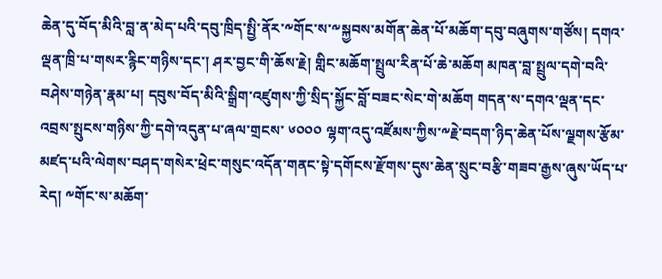ཆེན་དུ་བོད་མིའི་བླ་ན་མེད་པའི་དབུ་ཁྲིད་སྤྱི་ནོར་༸གོང་ས་༸སྐྱབས་མགོན་ཆེན་པོ་མཆོག་དབུ་བཞུགས་གཙོས། དགའ་ལྡན་ཁྲི་པ་གསར་རྙིང་གཉིས་དང་། ཤར་བྱང་གི་ཆོས་རྗེ། གླིང་མཆོག་སྤྲུལ་རིན་པོ་ཆེ་མཆོག མཁན་བླ་སྤྲུལ་དགེ་བའི་བཤེས་གཉེན་རྣམ་པ། དབུས་བོད་མིའི་སྒྲིག་འཛུགས་ཀྱི་སྲིད་སྐྱོང་བློ་བཟང་སེང་གེ་མཆོག གདན་ས་དགའ་ལྡན་དང་འབྲས་སྤུངས་གཉིས་ཀྱི་དགེ་འདུན་པ་ཞལ་གྲངས་ ༦༠༠༠ ལྷག་འདུ་འཛོམས་ཀྱིས་༸རྗེ་བདག་ཉིད་ཆེན་པོས་ལྗགས་རྩོམ་མཛད་པའི་ལེགས་བཤད་གསེར་ཕྲེང་གསུང་འདོན་གནང་སྟེ་དགོངས་རྫོགས་དུས་ཆེན་སྲུང་བརྩི་གཟབ་རྒྱས་ཞུས་ཡོད་པ་རེད། ༸གོང་ས་མཆོག་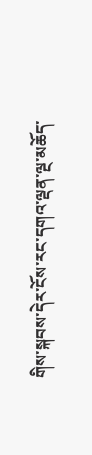གིས་སྐབས་དེར་ངོས་རང་དགའ་ལྡན་ལྔ་མཆོད་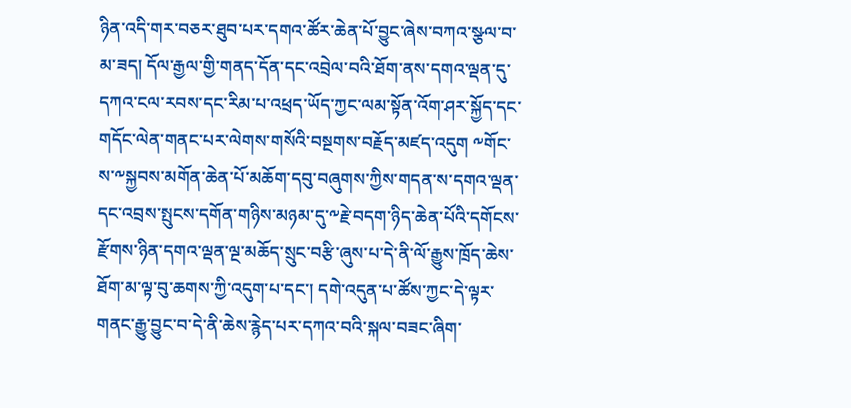ཉིན་འདི་གར་བཅར་ཐུབ་པར་དགའ་ཚོར་ཆེན་པོ་བྱུང་ཞེས་བཀའ་སྩལ་བ་མ་ཟད། དོལ་རྒྱལ་གྱི་གནད་དོན་དང་འབྲེལ་བའི་ཐོག་ནས་དགའ་ལྡན་དུ་དཀའ་ངལ་རབས་དང་རིམ་པ་འཕྲད་ཡོད་ཀྱང་ལམ་སྟོན་འོག་ཤར་སྐྱོད་དང་གདོང་ལེན་གནང་པར་ལེགས་གསོའི་བསྔགས་བརྗོད་མཛད་འདུག ༸གོང་ས་༸སྐྱབས་མགོན་ཆེན་པོ་མཆོག་དབུ་བཞུགས་ཀྱིས་གདན་ས་དགའ་ལྡན་དང་འབྲས་སྤུངས་དགོན་གཉིས་མཉམ་དུ་༸རྗེ་བདག་ཉིད་ཆེན་པོའི་དགོངས་རྫོགས་ཉིན་དགའ་ལྡན་ལྔ་མཆོད་སྲུང་བརྩི་ཞུས་པ་དེ་ནི་ལོ་རྒྱུས་ཁྲོད་ཆེས་ཐོག་མ་ལྟ་བུ་ཆགས་ཀྱི་འདུག་པ་དང་། དགེ་འདུན་པ་ཚོས་ཀྱང་དེ་ལྟར་གནང་རྒྱུ་བྱུང་བ་དེ་ནི་ཆེས་རྙེད་པར་དཀའ་བའི་སྐལ་བཟང་ཞིག་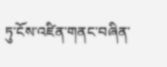ཏུ་ངོས་འཛིན་གནང་བཞིན་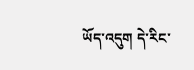ཡོད་འདུག དེ་རིང་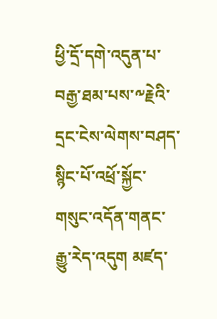ཕྱི་དྲོ་དགེ་འདུན་པ་བརྒྱ་ཐམ་པས་༸རྗེའི་དྲང་ངེས་ལེགས་བཤད་སྙིང་པོ་འཕྲོ་སྐྱོང་གསུང་འདོན་གནང་རྒྱུ་རེད་འདུག མཛད་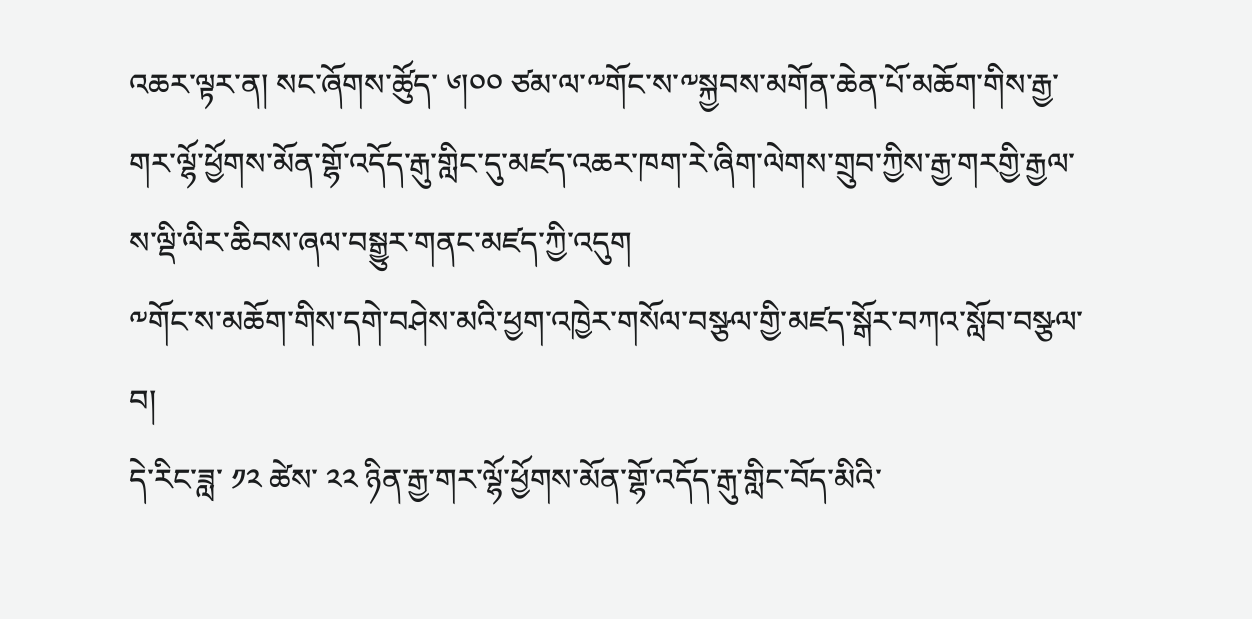འཆར་ལྟར་ན། སང་ཞོགས་ཚོུད་ ༦།༠༠ ཙམ་ལ་༸གོང་ས་༸སྐྱབས་མགོན་ཆེན་པོ་མཆོག་གིས་རྒྱ་གར་ལྷོ་ཕྱོགས་མོན་གྷོ་འདོད་རྒུ་གླིང་དུ་མཛད་འཆར་ཁག་རེ་ཞིག་ལེགས་གྲུབ་ཀྱིས་རྒྱ་གརགྱི་རྒྱལ་ས་ལྡི་ལིར་ཆིབས་ཞལ་བསྒྱུར་གནང་མཛད་ཀྱི་འདུག
༸གོང་ས་མཆོག་གིས་དགེ་བཤེས་མའི་ཕྱག་འཁྱེར་གསོལ་བསྩལ་གྱི་མཛད་སྒོར་བཀའ་སློབ་བསྩལ་བ།
དེ་རིང་ཟླ་ ༡༢ ཚེས་ ༢༢ ཉིན་རྒྱ་གར་ལྷོ་ཕྱོགས་མོན་གྷོ་འདོད་རྒུ་གླིང་བོད་མིའི་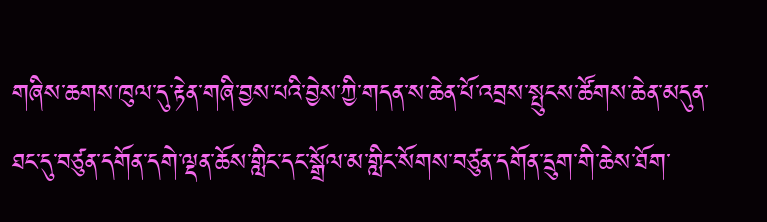གཞིས་ཆགས་ཁུལ་དུ་རྟེན་གཞི་བྱས་པའི་བྱེས་ཀྱི་གདན་ས་ཆེན་པོ་འབྲས་སྤུངས་ཚོགས་ཆེན་མདུན་ཐང་དུ་བཙུན་དགོན་དགེ་ལྡན་ཆོས་གླིང་དང་སྒྲོལ་མ་གླིང་སོགས་བཙུན་དགོན་དྲུག་གི་ཆེས་ཐོག་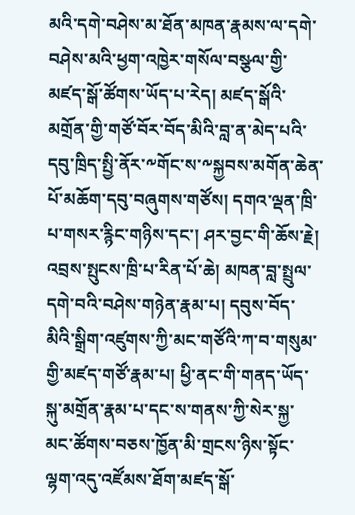མའི་དགེ་བཤེས་མ་ཐོན་མཁན་རྣམས་ལ་དགེ་བཤེས་མའི་ཕྱག་འཁྱེར་གསོལ་བསྩལ་གྱི་མཛད་སྒོ་ཚོགས་ཡོད་པ་རེད། མཛད་སྒོའི་མགྲོན་གྱི་གཙོ་བོར་བོད་མིའི་བླ་ན་མེད་པའི་དབུ་ཁྲིད་སྤྱི་ནོར་༸གོང་ས་༸སྐྱབས་མགོན་ཆེན་པོ་མཆོག་དབུ་བཞུགས་གཙོས། དགའ་ལྡན་ཁྲི་པ་གསར་རྙིང་གཉིས་དང་། ཤར་བྱང་གི་ཆོས་རྗེ། འབྲས་སྤུངས་ཁྲི་པ་རིན་པོ་ཆེ། མཁན་བླ་སྤྲུལ་དགེ་བའི་བཤེས་གཉེན་རྣམ་པ། དབུས་བོད་མིའི་སྒྲིག་འཛུགས་ཀྱི་མང་གཙོའི་ཀ་བ་གསུམ་གྱི་མཛད་གཙོ་རྣམ་པ། ཕྱི་ནང་གི་གནད་ཡོད་སྐུ་མགྲོན་རྣམ་པ་དང་ས་གནས་ཀྱི་སེར་སྐྱ་མང་ཚོགས་བཅས་ཁྱོན་མི་གྲངས་ཉིས་སྟོང་ལྷག་འདུ་འཛོམས་ཐོག་མཛད་སྒོ་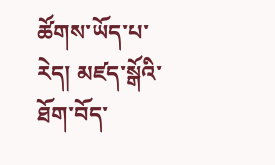ཚོགས་ཡོད་པ་རེད། མཛད་སྒོའི་ཐོག་བོད་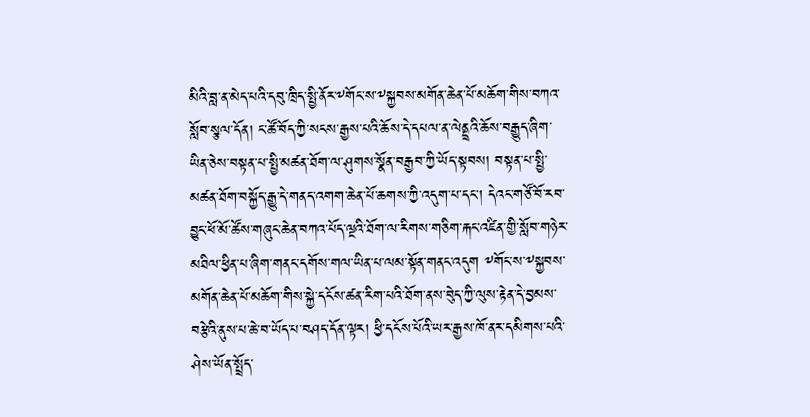མིའི་བླ་ན་མེད་པའི་དབུ་ཁྲིད་སྤྱི་ནོར་༸གོང་ས་༸སྐྱབས་མགོན་ཆེན་པོ་མཆོག་གིས་བཀའ་སློབ་སྩལ་དོན། ང་ཚོ་བོད་ཀྱི་སངས་རྒྱས་པའི་ཆོས་དེ་དཔལ་ན་ལེནྡྲའི་ཆོས་བརྒྱུད་ཞིག་ཡིན་ཅེས་བསྟན་པ་སྤྱི་མཚན་ཐོག་ལ་ཤུགས་སྣོན་བརྒྱབ་ཀྱི་ཡོད་སྟབས། བསྟན་པ་སྤྱི་མཚན་ཐོག་བསྐྱོད་རྒྱུ་དེ་གནད་འགག་ཆེན་པོ་ཆགས་ཀྱི་འདུག་པ་དང་། དེའང་གཙོ་བོ་རབ་བྱུང་ཕོ་མོ་ཚོས་གཞུང་ཆེན་བཀའ་པོད་ལྔའི་ཐོག་ལ་རིགས་གཅིག་རྐང་འཛིན་གྱི་སློབ་གཉེར་མཐིལ་ཕྱིན་པ་ཞིག་གནང་དགོས་གལ་ཡིན་པ་ལམ་སྟོན་གནང་འདུག ༸གོང་ས་༸སྐྱབས་མགོན་ཆེན་པོ་མཆོག་གིས་སྐྱེ་དངོས་ཚན་རིག་པའི་ཐོག་ནས་བེུད་ཀྱི་ལུས་རྟེན་དེ་བྱམས་བརྩེའི་ནུས་པ་ཆེ་བ་ཡོད་པ་བཤད་དོན་ལྟར། ཕྱི་དངོས་པོའི་ཡར་རྒྱས་ཁོ་ནར་དམིགས་པའི་ཤེས་ཡོན་སྤྲོད་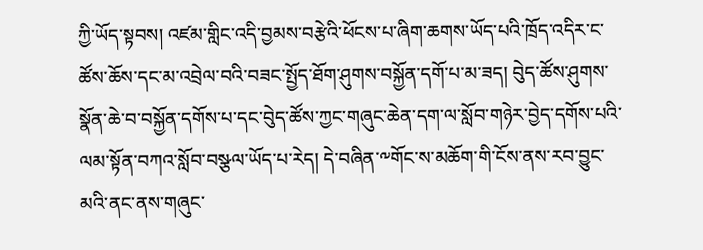ཀྱི་ཡོད་སྟབས། འཛམ་གླིང་འདི་བྱམས་བརྩེའི་ཕོངས་པ་ཞིག་ཆགས་ཡོད་པའི་ཁྲོད་འདིར་ང་ཚོས་ཆོས་དང་མ་འབྲེལ་བའི་བཟང་སྤྱོད་ཐོག་ཤུགས་བསྐྱོན་དགོ་པ་མ་ཟད། བེུད་ཚོས་ཤུགས་སྣོན་ཆེ་བ་བསྐྱོན་དགོས་པ་དང་བེུད་ཚོས་ཀྱང་གཞུང་ཆེན་དག་ལ་སློབ་གཉེར་བྱེད་དགོས་པའི་ལམ་སྟོན་བཀའ་སློབ་བསྩལ་ཡོད་པ་རེད། དེ་བཞིན་༸གོང་ས་མཆོག་གི་ངོས་ནས་རབ་བྱུང་མའི་ནང་ནས་གཞུང་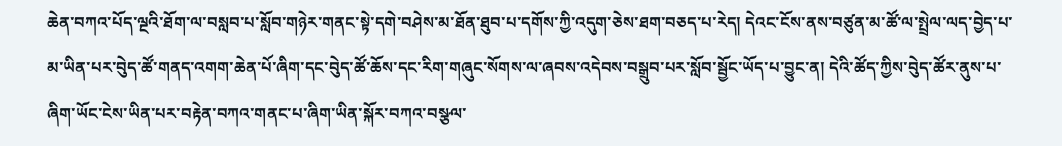ཆེན་བཀའ་པོད་ལྔའི་ཐོག་ལ་བསླབ་པ་སློབ་གཉེར་གནང་སྟེ་དགེ་བཤེས་མ་ཐོན་ཐུབ་པ་དགོས་ཀྱི་འདུག་ཅེས་ཐག་བཅད་པ་རེད། དེའང་ངོས་ནས་བཙུན་མ་ཚོ་ལ་སྤྲེལ་ལད་བྱེད་པ་མ་ཡིན་པར་བེུད་ཚོ་གནད་འགག་ཆེན་པོ་ཞིག་དང་བེུད་ཚོ་ཆོས་དང་རིག་གཞུང་སོགས་ལ་ཞབས་འདེབས་བསྒྲུབ་པར་སློབ་སྦྱོང་ཡོད་པ་བྱུང་ན། དེའི་ཚོད་ཀྱིས་བེུད་ཚོར་ནུས་པ་ཞིག་ཡོང་ངེས་ཡིན་པར་བརྟེན་བཀའ་གནང་པ་ཞིག་ཡིན་སྐོར་བཀའ་བསྩལ་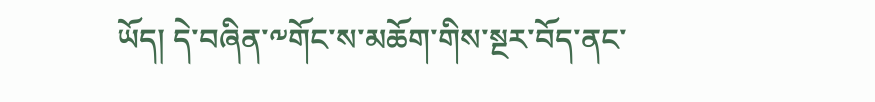ཡོད། དེ་བཞིན་༸གོང་ས་མཆོག་གིས་སྔར་བོད་ནང་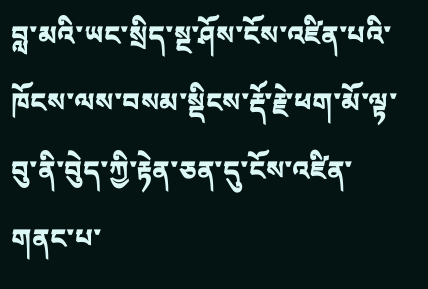བླ་མའི་ཡང་སྲིད་སྔ་ཤོས་ངོས་འཛིན་པའི་ཁོངས་ལས་བསམ་སྡིངས་རྡོ་རྗེ་ཕག་མོ་ལྟ་བུ་ནི་བེུད་ཀྱི་རྟེན་ཅན་དུ་ངོས་འཛིན་གནང་པ་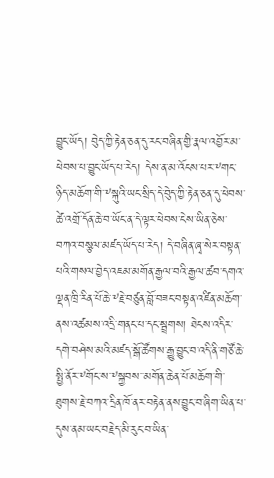བྱུང་ཡོད། བེུད་ཀྱི་རྟེན་ཅན་དུ་རང་བཞིན་གྱི་རྣལ་འབྱོར་མ་ཕེབས་པ་བྱུང་ཡོད་པ་རེད། དེས་ན་མ་འོངས་པར་༸གང་ཉིད་མཆོག་གི་༸སྐུའི་ཡང་སྲིད་དེ་བེུད་ཀྱི་རྟེན་ཅན་དུ་ཕེབས་ཚེ་འགྲོ་དོན་ཆེ་བ་ཡོང་ན་དེ་ལྟར་ཕེབས་ངེས་ཡིན་ཅེས་བཀའ་བསྩལ་མཛད་ཡོད་པ་རེད། དེ་བཞིན་ཞྭ་སེར་བསྟན་པའི་གསལ་བྱེད་འཇམ་མགོན་རྒྱལ་བའི་རྒྱལ་ཚབ་དགའ་ལྡན་ཁྲི་རིན་པོ་ཆེ་༸རྗེ་བཙུན་བློ་བཟང་བསྟན་འཛིན་མཆོག་ནས་འཚམས་འདྲི་གནང་པ་དང་སྦྲགས། ཐེངས་འདིར་དགེ་བཤེས་མའི་མཛད་སྒོ་ཚོགས་རྒྱུ་བྱུང་བ་འདི་ནི་གཙོ་ཆེ་སྤྱི་ནོར་༸གོང་ས་༸སྐྱབས་་མགོན་ཆེན་པོ་མཆོག་གི་ཐུགས་རྗེ་བཀའ་དྲིན་ཁོ་ནར་བརྟེན་ནས་བྱུང་བ་ཞིག་ཡིན་པ་དུས་ནམ་ཡང་བརྗེད་མི་རུང་བ་ཡིན་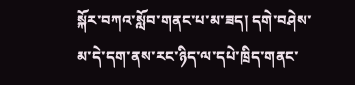སྐོར་བཀའ་སློབ་གནང་པ་མ་ཟད། དགེ་བཤེས་མ་དེ་དག་ནས་རང་ཉིད་ལ་དཔེ་ཁྲིད་གནང་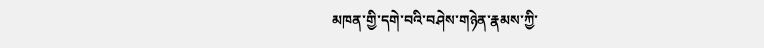མཁན་གྱི་དགེ་བའི་བཤེས་གཉེན་རྣམས་ཀྱི་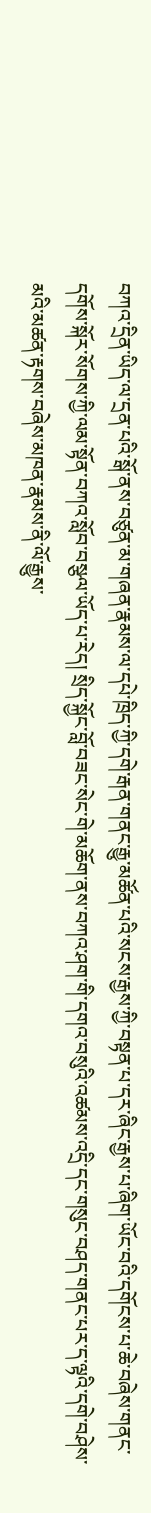བཀའ་དྲིན་ཡིད་ལ་དྲན་པའི་སྒོ་ནས་བཙུན་མ་གཞན་རྣམས་ལ་དཔེ་ཁྲིད་ཀྱི་དགེ་རྒན་གནང་རྒྱུ་མཚོན་པའི་སངས་རྒྱས་ཀྱི་བསྟན་པ་དར་ཞིང་རྒྱས་པ་ཞིག་ཡོང་བའི་དགོངས་པ་ཆེ་བཞེས་གནང་དགོས་སྐོར་སོགས་ཀྱི་ལམ་སྟོན་བཀའ་སློབ་བསྩལ་ཡོད་པ་རེད། སྲིད་སྐྱོང་བློ་བཟང་སེང་གེ་མཆོག་ནས་བཀའ་ཤག་གི་དགའ་བསུའི་འཚམས་འདྲི་དང་གསུང་བཤད་གནང་པར་ད་ལྟའི་དགེ་བཤེས་མའི་མཚན་རྟགས་བཞེས་མཁན་རྣམས་ནི་ལོ་རྒྱུས་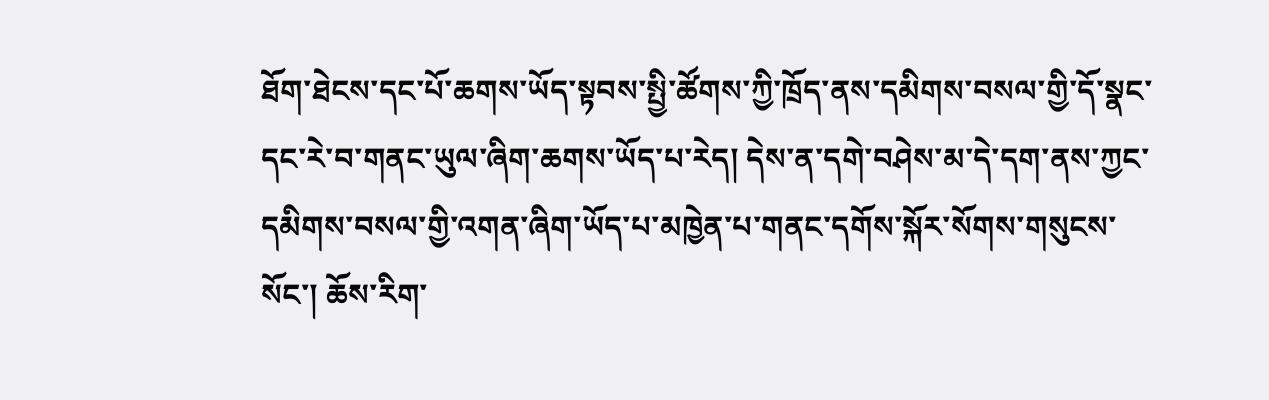ཐོག་ཐེངས་དང་པོ་ཆགས་ཡོད་སྟབས་སྤྱི་ཚོགས་ཀྱི་ཁྲོད་ནས་དམིགས་བསལ་གྱི་དོ་སྣང་དང་རེ་བ་གནང་ཡུལ་ཞིག་ཆགས་ཡོད་པ་རེད། དེས་ན་དགེ་བཤེས་མ་དེ་དག་ནས་ཀྱང་དམིགས་བསལ་གྱི་འགན་ཞིག་ཡོད་པ་མཁྱེན་པ་གནང་དགོས་སྐོར་སོགས་གསུངས་སོང་། ཆོས་རིག་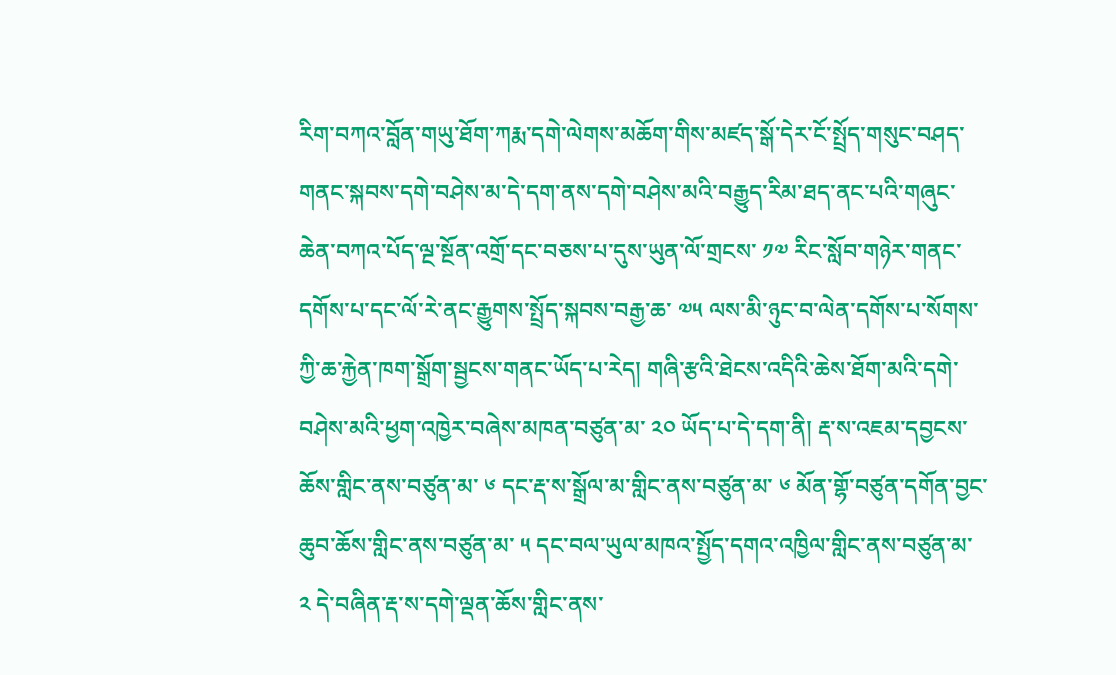རིག་བཀའ་བློན་གཡུ་ཐོག་ཀརྨ་དགེ་ལེགས་མཆོག་གིས་མཛད་སྒོ་དེར་ངོ་སྤྲོད་གསུང་བཤད་གནང་སྐབས་དགེ་བཤེས་མ་དེ་དག་ནས་དགེ་བཤེས་མའི་བརྒྱུད་རིམ་ཐད་ནང་པའི་གཞུང་ཆེན་བཀའ་པོད་ལྔ་སྔོན་འགྲོ་དང་བཅས་པ་དུས་ཡུན་ལོ་གྲངས་ ༡༧ རིང་སློབ་གཉེར་གནང་དགོས་པ་དང་ལོ་རེ་ནང་རྒྱུགས་སྤྲོད་སྐབས་བརྒྱ་ཆ་ ༧༥ ལས་མི་ཉུང་བ་ལེན་དགོས་པ་སོགས་ཀྱི་ཆ་རྐྱེན་ཁག་སྒྲོག་སྦྱངས་གནང་ཡོད་པ་རེད། གཞི་རྩའི་ཐེངས་འདིའི་ཆེས་ཐོག་མའི་དགེ་བཤེས་མའི་ཕྱག་འཁྱེར་བཞེས་མཁན་བཙུན་མ་ ༢༠ ཡོད་པ་དེ་དག་ནི། རྡ་ས་འཇམ་དབྱངས་ཆོས་གླིང་ནས་བཙུན་མ་ ༦ དང་རྡ་ས་སྒྲོལ་མ་གླིང་ནས་བཙུན་མ་ ༦ མོན་གྷོ་བཙུན་དགོན་བྱང་ཆུབ་ཆོས་གླིང་ནས་བཙུན་མ་ ༥ དང་བལ་ཡུལ་མཁའ་སྤྱོད་དགའ་འཁྱིལ་གླིང་ནས་བཙུན་མ་ ༢ དེ་བཞིན་རྡ་ས་དགེ་ལྡན་ཆོས་གླིང་ནས་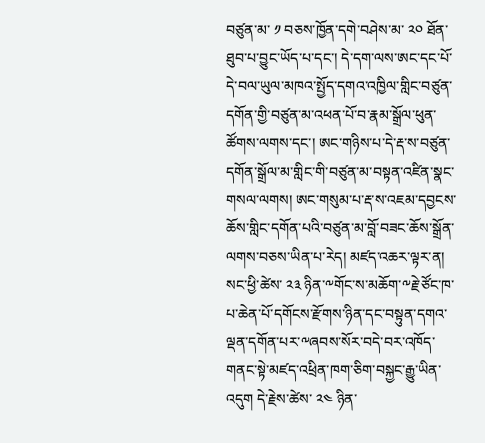བཙུན་མ་ ༡ བཅས་ཁྱོན་དགེ་བཤེས་མ་ ༢༠ ཐོན་ཐུབ་པ་བྱུང་ཡོད་པ་དང་། དེ་དག་ལས་ཨང་དང་པོ་དེ་བལ་ཡུལ་མཁའ་སྤྱོད་དགའ་འཁྱིལ་གླིང་བཙུན་དགོན་གྱི་བཙུན་མ་འཕན་པོ་བ་རྣམ་སྒྲོལ་ཕུན་ཚོགས་ལགས་དང་། ཨང་གཉིས་པ་དེ་རྡ་ས་བཙུན་དགོན་སྒྲོལ་མ་གླིང་གི་བཙུན་མ་བསྟན་འཛིན་སྣང་གསལ་ལགས། ཨང་གསུམ་པ་རྡ་ས་འཇམ་དབྱངས་ཆོས་གླིང་དགོན་པའི་བཙུན་མ་བློ་བཟང་ཆོས་སྒྲོན་ལགས་བཅས་ཡིན་པ་རེད། མཛད་འཆར་ལྟར་ན། སང་ཕྱི་ཚེས་ ༢༣ ཉིན་༸གོང་ས་མཆོག་༸རྗེ་ཙོང་ཁ་པ་ཆེན་པོ་དགོངས་རྫོགས་ཉིན་དང་བསྟུན་དགའ་ལྡན་དགོན་པར་༸ཞབས་སོར་བདེ་བར་འཁོད་གནང་སྟེ་མཛད་འཕྲིན་ཁག་ཅིག་བསྐྱང་རྒྱུ་ཡིན་འདུག དེ་རྗེས་ཚེས་ ༢༤ ཉིན་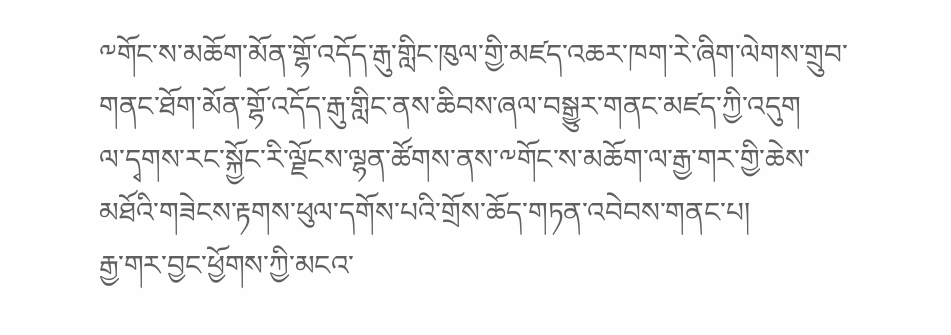༸གོང་ས་མཆོག་མོན་གྷོ་འདོད་རྒུ་གླིང་ཁུལ་གྱི་མཛད་འཆར་ཁག་རེ་ཞིག་ལེགས་གྲུབ་གནང་ཐོག་མོན་གྷོ་འདོད་རྒུ་གླིང་ནས་ཆིབས་ཞལ་བསྒྱུར་གནང་མཛད་ཀྱི་འདུག
ལ་དྭགས་རང་སྐྱོང་རི་ལྗོངས་ལྷན་ཚོགས་ནས་༸གོང་ས་མཆོག་ལ་རྒྱ་གར་གྱི་ཆེས་མཐོའི་གཟེངས་རྟགས་ཕུལ་དགོས་པའི་གྲོས་ཆོད་གཏན་འབེབས་གནང་པ།
རྒྱ་གར་བྱང་ཕྱོགས་ཀྱི་མངའ་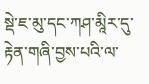སྡེ་ཇ་མུ་དང་ཀཤ་མཱིར་དུ་རྟེན་གཞི་བྱས་པའི་ལ་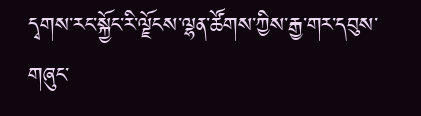དྭགས་རང་སྐྱོང་རི་ལྗོངས་ལྷན་ཚོགས་ཀྱིས་རྒྱ་གར་དབུས་གཞུང་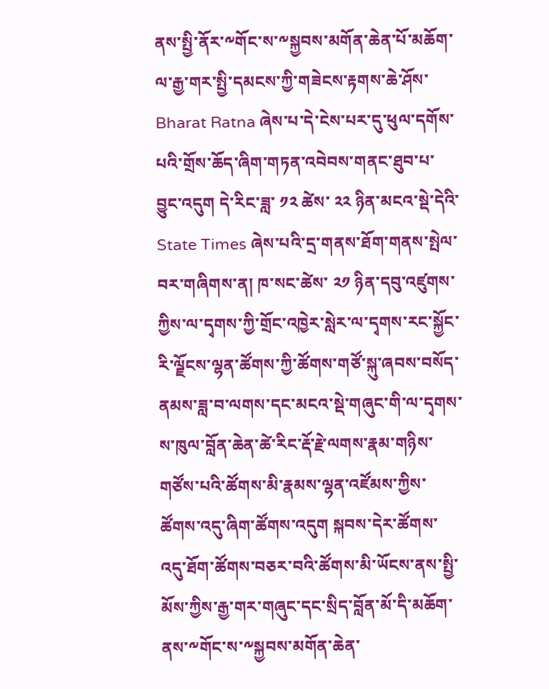ནས་སྤྱི་ནོར་༸གོང་ས་༸སྐྱབས་མགོན་ཆེན་པོ་མཆོག་ལ་རྒྱ་གར་སྤྱི་དམངས་ཀྱི་གཟེངས་རྟགས་ཆེ་ཤོས་ Bharat Ratna ཞེས་པ་དེ་ངེས་པར་དུ་ཕུལ་དགོས་པའི་གྲོས་ཆོད་ཞིག་གཏན་འབེབས་གནང་ཐུབ་པ་བྱུང་འདུག དེ་རིང་ཟླ་ ༡༢ ཚེས་ ༢༢ ཉིན་མངའ་སྡེ་དེའི་ State Times ཞེས་པའི་དྲ་གནས་ཐོག་གནས་སྤེལ་བར་གཞིགས་ན། ཁ་སང་ཚེས་ ༢༡ ཉིན་དབུ་འཛུགས་ཀྱིས་ལ་དྭགས་ཀྱི་གྲོང་འཁྱེར་སླེར་ལ་དྭགས་རང་སྐྱོང་རི་ལྗོངས་ལྷན་ཚོགས་ཀྱི་ཚོགས་གཙོ་སྐུ་ཞབས་བསོད་ནམས་ཟླ་བ་ལགས་དང་མངའ་སྡེ་གཞུང་གི་ལ་དྭགས་ས་ཁུལ་བློན་ཆེན་ཚེ་རིང་རྡོ་རྗེ་ལགས་རྣམ་གཉིས་གཙོས་པའི་ཚོགས་མི་རྣམས་ལྷན་འཛོམས་ཀྱིས་ཚོགས་འདུ་ཞིག་ཚོགས་འདུག སྐབས་དེར་ཚོགས་འདུ་ཐོག་ཚོགས་བཅར་བའི་ཚོགས་མི་ཡོངས་ནས་སྤྱི་མོས་ཀྱིས་རྒྱ་གར་གཞུང་དང་སྲིད་བློན་མོ་དི་མཆོག་ནས་༸གོང་ས་༸སྐྱབས་མགོན་ཆེན་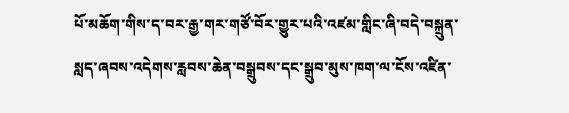པོ་མཆོག་གིས་ད་བར་རྒྱ་གར་གཙོ་བོར་གྱུར་པའི་འཛམ་གླིང་ཞི་བདེ་བསྐྲུན་སླད་ཞབས་འདེགས་རླབས་ཆེན་བསྒྲུབས་དང་སྒྲུབ་མུས་ཁག་ལ་ངོས་འཛིན་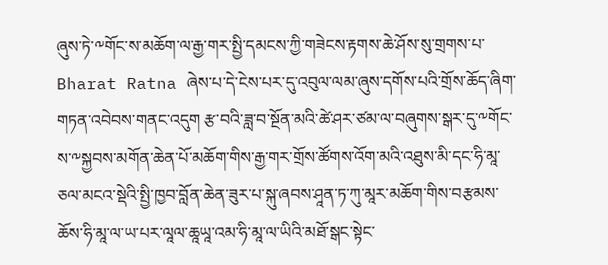ཞུས་ཏེ་༸གོང་ས་མཆོག་ལ་རྒྱ་གར་སྤྱི་དམངས་ཀྱི་གཟེངས་རྟགས་ཆེ་ཤོས་སུ་གྲགས་པ་ Bharat Ratna ཞེས་པ་དེ་ངེས་པར་དུ་འབུལ་ལམ་ཞུས་དགོས་པའི་གྲོས་ཆོད་ཞིག་གཏན་འབེབས་གནང་འདུག རྩ་བའི་ཟླ་བ་སྔོན་མའི་ཚེ་ཤར་ཙམ་ལ་བཞུགས་སྒར་དུ་༸གོང་ས་༸སྐྱབས་མགོན་ཆེན་པོ་མཆོག་གིས་རྒྱ་གར་གྲོས་ཚོགས་འོག་མའི་འཐུས་མི་དང་ཧི་མཱ་ཅལ་མངའ་སྡེའི་སྤྱི་ཁྱབ་བློན་ཆེན་ཟུར་པ་སྐུ་ཞབས་ཤཱན་ཏ་ཀུ་མཱར་མཆོག་གིས་བརྩམས་ཆོས་ཧི་མཱ་ལ་ཡ་པར་ལཱལ་ཆཱཡཱ་འམ་ཧི་མཱ་ལ་ཡིའི་མཐོ་སྒང་སྟེང་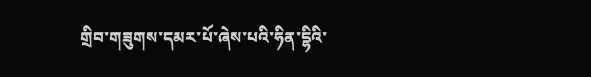གྲིབ་གཟུགས་དམར་པོ་ཞེས་པའི་ཧིན་དྷིའི་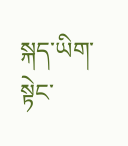སྐད་ཡིག་སྟེང་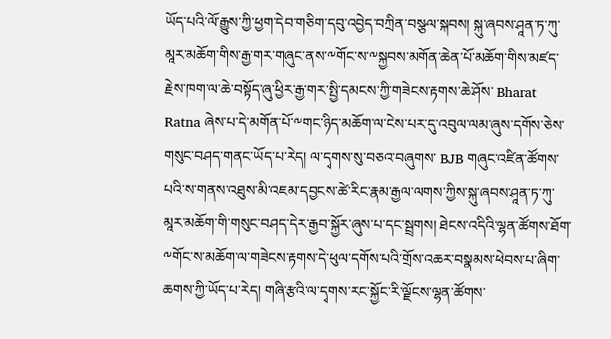ཡོད་པའི་ལོ་རྒྱུས་ཀྱི་ཕྱག་དེབ་གཅིག་དབུ་འབྱེད་བཀྲིན་བསྩལ་སྐབས། སྐུ་ཞབས་ཤཱན་ཏ་ཀུ་མཱར་མཆོག་གིས་རྒྱ་གར་གཞུང་ནས་༸གོང་ས་༸སྐྱབས་མགོན་ཆེན་པོ་མཆོག་གིས་མཛད་རྗེས་ཁག་ལ་ཆེ་བསྟོད་ཞུ་ཕྱིར་རྒྱ་གར་སྤྱི་དམངས་ཀྱི་གཟེངས་རྟགས་ཆེ་ཤོས་ Bharat Ratna ཞེས་པ་དེ་མགོན་པོ་༸གང་ཉིད་མཆོག་ལ་ངེས་པར་དུ་འབུལ་ལམ་ཞུས་དགོས་ཅེས་གསུང་བཤད་གནང་ཡོད་པ་རེད། ལ་དྭགས་སུ་བཅའ་བཞུགས་ BJB གཞུང་འཛིན་ཚོགས་པའི་ས་གནས་འཐུས་མི་འཇམ་དབྱངས་ཚེ་རིང་རྣམ་རྒྱལ་ལགས་ཀྱིས་སྐུ་ཞབས་ཤཱན་ཏ་ཀུ་མཱར་མཆོག་གི་གསུང་བཤད་དེར་རྒྱབ་སྐྱོར་ཞུས་པ་དང་སྦྲགས། ཐེངས་འདིའི་ལྷན་ཚོགས་ཐོག་༸གོང་ས་མཆོག་ལ་གཟེངས་རྟགས་དེ་ཕུལ་དགོས་པའི་གྲོས་འཆར་བསྣམས་ཕེབས་པ་ཞིག་ཆགས་ཀྱི་ཡོད་པ་རེད། གཞི་རྩའི་ལ་དྭགས་རང་སྐྱོང་རི་ལྗོངས་ལྷན་ཚོགས་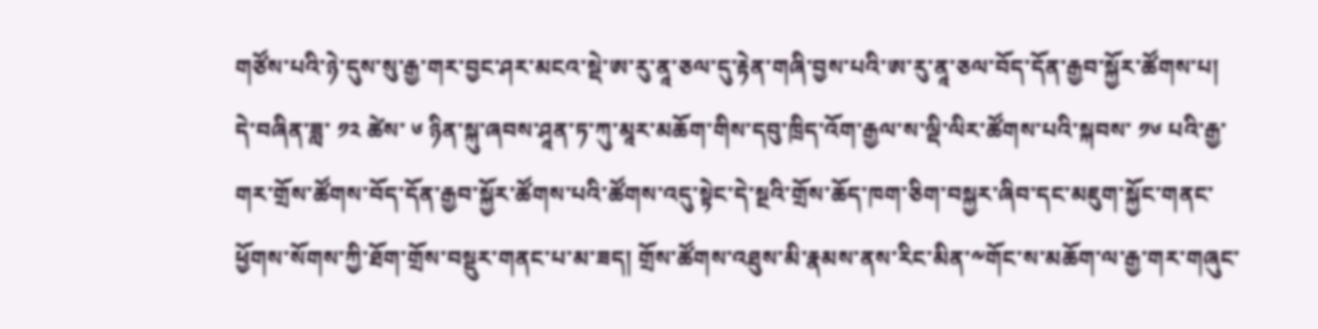གཙོས་པའི་ཉེ་དུས་སུ་རྒྱ་གར་བྱང་ཤར་མངའ་སྡེ་ཨ་རུ་ནཱ་ཅལ་དུ་རྟེན་གཞི་བྱས་པའི་ཨ་རུ་ནཱ་ཅལ་བོད་དོན་རྒྱབ་སྐྱོར་ཚོགས་པ།  དེ་བཞིན་ཟླ་ ༡༢ ཚེས་ ༦ ཉིན་སྐུ་ཞབས་ཤཱན་ཏ་ཀུ་མཱར་མཆོག་གིས་དབུ་ཁྲིད་འོག་རྒྱལ་ས་ལྡི་ལིར་ཚོགས་པའི་སྐབས་ ༡༦ པའི་རྒྱ་གར་གྲོས་ཚོགས་བོད་དོན་རྒྱབ་སྐྱོར་ཚོགས་པའི་ཚོགས་འདུ་སྟེང་དེ་སྔའི་གྲོས་ཆོད་ཁག་ཅིག་བསྐྱར་ཞིབ་དང་མཇུག་སྐྱོང་གནང་ཕྱོགས་སོགས་ཀྱི་ཐོག་གྲོས་བསྡུར་གནང་པ་མ་ཟད། གྲོས་ཚོགས་འཐུས་མི་རྣམས་ནས་རིང་མིན་༸གོང་ས་མཆོག་ལ་རྒྱ་གར་གཞུང་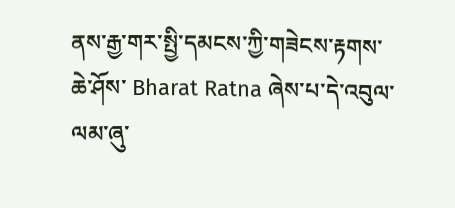ནས་རྒྱ་གར་སྤྱི་དམངས་ཀྱི་གཟེངས་རྟགས་ཆེ་ཤོས་ Bharat Ratna ཞེས་པ་དེ་འབུལ་ལམ་ཞུ་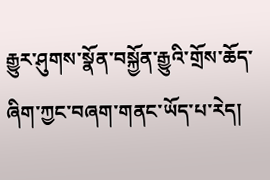རྒྱུར་ཤུགས་སྣོན་བསྐྱོན་རྒྱུའི་གྲོས་ཆོད་ཞིག་ཀྱང་བཞག་གནང་ཡོད་པ་རེད།